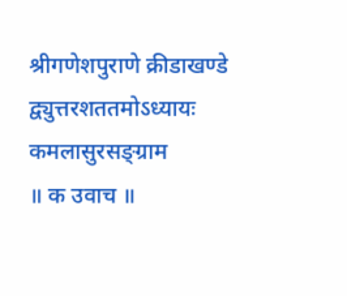श्रीगणेशपुराणे क्रीडाखण्डे
द्व्युत्तरशततमोऽध्यायः
कमलासुरसङ्ग्राम
॥ क उवाच ॥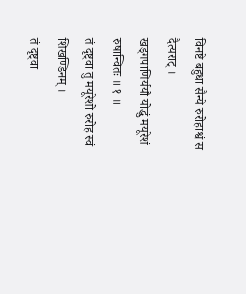विनष्टे बहुधा सैन्ये रुरोहाश्वं स दैत्यराट् ।
खड्गपाणिर्ययौ योद्धुं मयूरेशं रुषान्वितः ॥ १ ॥
तं दृष्ट्वा तु मयूरेशो रुरोह स्वं शिखण्डिनम् ।
तं दृष्ट्वा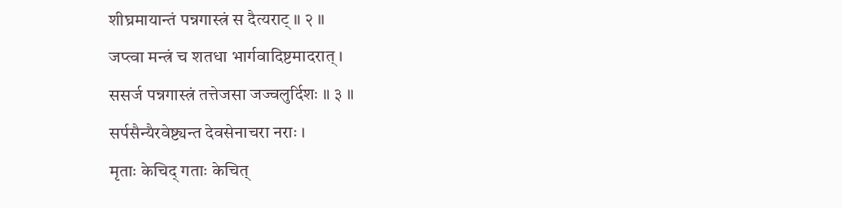शीघ्रमायान्तं पन्नगास्त्रं स दैत्यराट् ॥ २ ॥
जप्त्वा मन्त्रं च शतधा भार्गवादिष्टमादरात् ।
ससर्ज पन्नगास्त्रं तत्तेजसा जज्वलुर्दिशः ॥ ३ ॥
सर्पसैन्यैरवेष्ट्यन्त देवसेनाचरा नराः ।
मृताः केचिद् गताः केचित्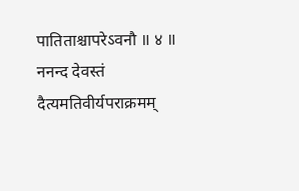पातिताश्चापरेऽवनौ ॥ ४ ॥
ननन्द देवस्तं दैत्यमतिवीर्यपराक्रमम्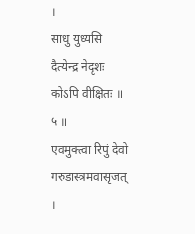।
साधु युध्यसि दैत्येन्द्र नेदृशः कोऽपि वीक्षितः ॥ ५ ॥
एवमुक्त्वा रिपुं देवो गरुडास्त्रमवासृजत् ।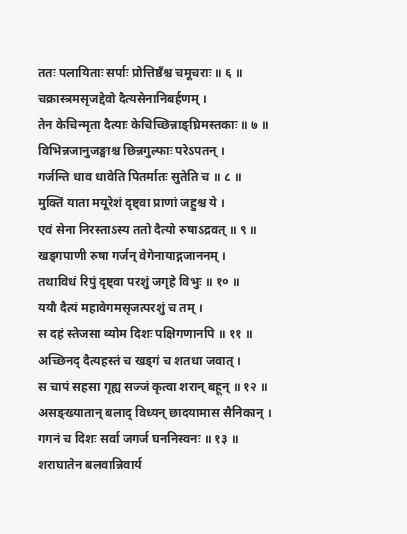ततः पलायिताः सर्पाः प्रोत्तिष्ठँश्च चमूचराः ॥ ६ ॥
चक्रास्त्रमसृजद्देवो दैत्यसेनानिबर्हणम् ।
तेन केचिन्मृता दैत्याः केचिच्छिन्नाङ्घ्रिमस्तकाः ॥ ७ ॥
विभिन्नजानुजङ्घाश्च छिन्नगुल्फाः परेऽपतन् ।
गर्जन्ति धाव धावेति पितर्मातः सुतेति च ॥ ८ ॥
मुक्तिं याता मयूरेशं दृष्ट्वा प्राणां जहुश्च ये ।
एवं सेना निरस्ताऽस्य ततो दैत्यो रुषाऽद्रवत् ॥ ९ ॥
खड्गपाणी रुषा गर्जन् वेगेनायाद्गजाननम् ।
तथाविधं रिपुं दृष्ट्वा परशुं जगृहे विभुः ॥ १० ॥
ययौ दैत्यं महावेगमसृजत्परशुं च तम् ।
स दहं स्तेजसा व्योम दिशः पक्षिगणानपि ॥ ११ ॥
अच्छिनद् दैत्यहस्तं च खड्गं च शतधा जवात् ।
स चापं सहसा गृह्य सज्जं कृत्वा शरान् बहून् ॥ १२ ॥
असङ्ख्यातान् बलाद् विध्यन् छादयामास सैनिकान् ।
गगनं च दिशः सर्वा जगर्ज घननिस्वनः ॥ १३ ॥
शराघातेन बलवान्निवार्य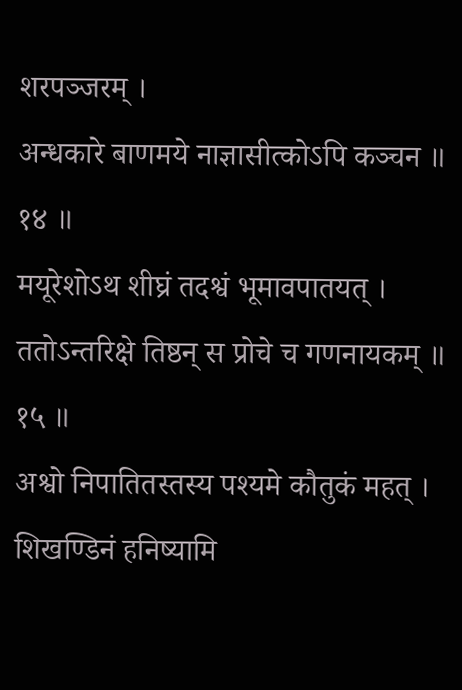शरपञ्जरम् ।
अन्धकारे बाणमये नाज्ञासीत्कोऽपि कञ्चन ॥ १४ ॥
मयूरेशोऽथ शीघ्रं तदश्वं भूमावपातयत् ।
ततोऽन्तरिक्षे तिष्ठन् स प्रोचे च गणनायकम् ॥ १५ ॥
अश्वो निपातितस्तस्य पश्यमे कौतुकं महत् ।
शिखण्डिनं हनिष्यामि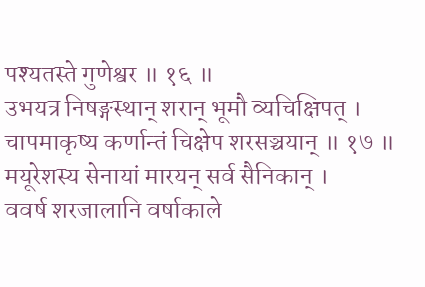पश्यतस्ते गुणेश्वर ॥ १६ ॥
उभयत्र निषङ्गस्थान् शरान् भूमौ व्यचिक्षिपत् ।
चापमाकृष्य कर्णान्तं चिक्षेप शरसञ्चयान् ॥ १७ ॥
मयूरेशस्य सेनायां मारयन् सर्व सैनिकान् ।
ववर्ष शरजालानि वर्षाकाले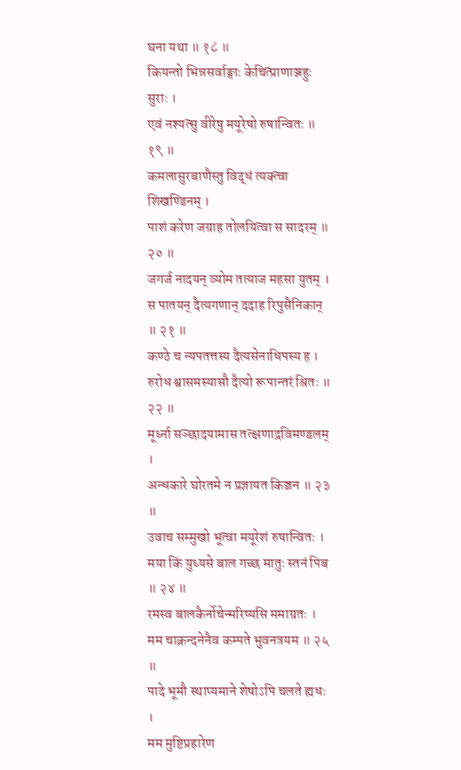घना यथा ॥ १८ ॥
कियन्तो भिन्नसर्वाङ्गाः केचित्प्राणाञ्जहुः सुराः ।
एवं नश्यत्सु वीरेषु मयूरेषो रुषान्वितः ॥ १९ ॥
कमलासुरबाणैस्तु विद्धं त्यक्त्वा शिखण्डिनम् ।
पाशं करेण जग्राह तोलयित्वा स सादरम् ॥ २० ॥
जगर्ज नादयन् व्योम तत्याज महसा युतम् ।
स पातयन् दैत्यगणान् ददाह रिपुसैनिकान् ॥ २१ ॥
कण्ठे च न्यपतत्तस्य दैत्यसेनाधिपस्य ह ।
रुरोध श्वासमस्यासौ दैत्यो रूपान्तरं श्रितः ॥ २२ ॥
मूर्ध्ना सञ्छादयामास तत्क्षणाद्रविमण्डलम् ।
अन्धकारे घोरतमे न प्रज्ञायत किञ्चन ॥ २३ ॥
उवाच सम्मुखो भूत्वा मयूरेशं रुषान्वितः ।
मया किं युध्यसे बाल गच्छ मातुः स्तनं पिब ॥ २४ ॥
रमस्व बालकैर्नोचेन्मरिष्यसि ममाग्रतः ।
मम चाक्रन्दनेनैव कम्पते भुवनत्रयम ॥ २५ ॥
पादे भूमौ स्थाप्यमाने शेषोऽपि चलते ह्यधः ।
मम मुष्टिप्रहारेण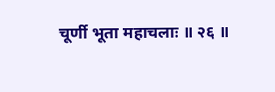चूर्णी भूता महाचलाः ॥ २६ ॥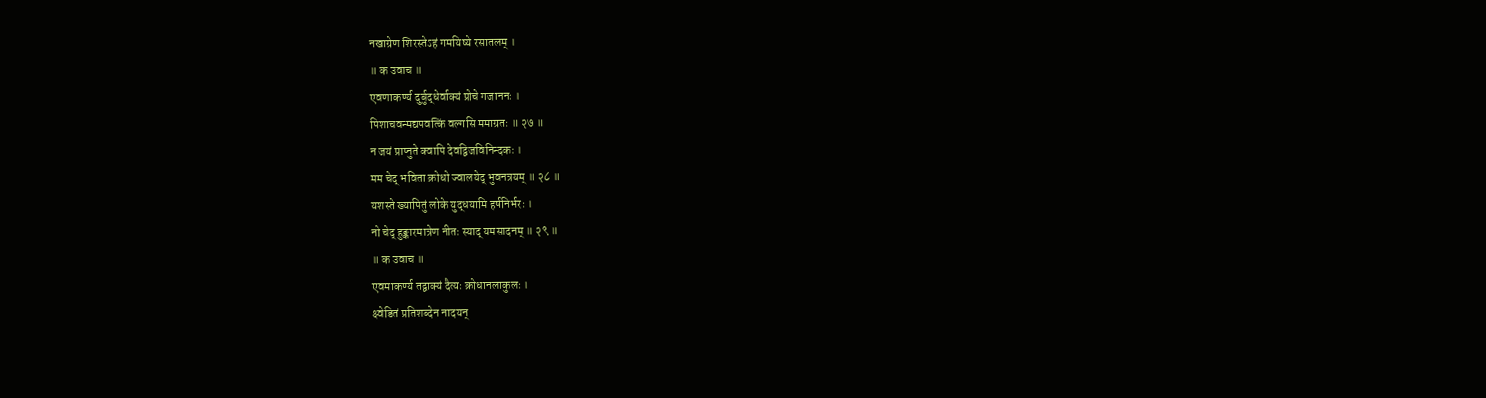नखाग्रेण शिरस्तेऽहं गमयिष्ये रसातलम् ।
॥ क उवाच ॥
एवणाकर्ण्य दुर्बुद्धेर्वाक्यं प्रोचे गजाननः ।
पिशाचवन्मद्यपवत्किं वल्गसि ममाग्रतः ॥ २७ ॥
न जयं प्राप्नुते क्वापि देवद्विजविनिन्दकः ।
मम चेद् भविता क्रोधो ज्वालयेद् भुवनत्रयम् ॥ २८ ॥
यशस्ते ख्यापितुं लोके युद्धयामि हर्षनिर्भरः ।
नो चेद् हुङ्कारमात्रेण नीतः स्याद् यमसादनम् ॥ २९ ॥
॥ क उवाच ॥
एवमाकर्ण्य तद्वाक्यं दैत्यः क्रोधानलाकुलः ।
क्ष्वेडितं प्रतिशब्देन नादयन्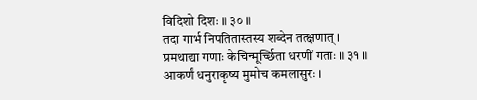विदिशो दिशः ॥ ३० ॥
तदा गार्भ निपतितास्तस्य शब्देन तत्क्षणात् ।
प्रमथाद्या गणाः केचिन्मूर्च्छिता धरणीं गताः ॥ ३१ ॥
आकर्णं धनुराकृष्य मुमोच कमलासुरः ।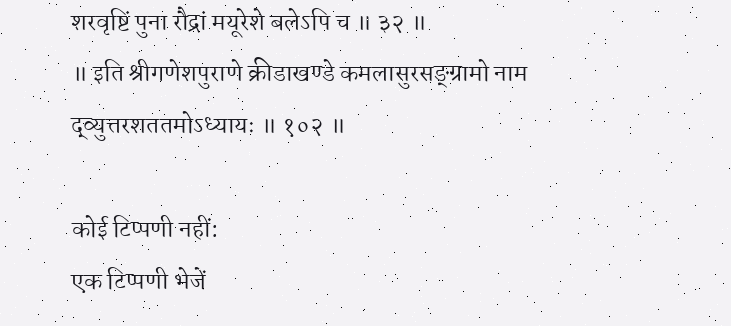शरवृष्टिं पुना रौद्रां मयूरेशे बलेऽपि च ॥ ३२ ॥
॥ इति श्रीगणेशपुराणे क्रीडाखण्डे कमलासुरसङ्ग्रामो नाम
द्व्युत्तरशततमोऽध्यायः ॥ १०२ ॥

कोई टिप्पणी नहीं:
एक टिप्पणी भेजें